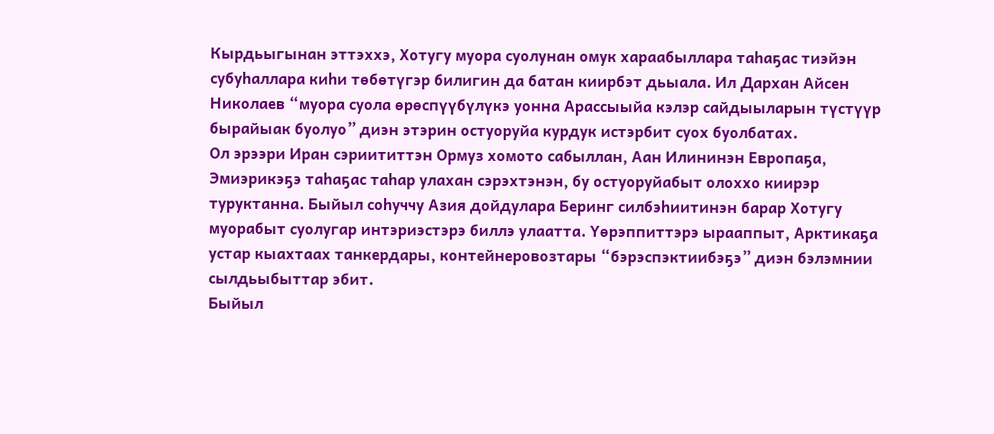Кырдьыгынан эттэххэ, Хотугу муора суолунан омук хараабыллара таһаҕас тиэйэн субуһаллара киһи төбөтүгэр билигин да батан киирбэт дьыала. Ил Дархан Айсен Николаев “муора суола өрөспүүбүлүкэ уонна Арассыыйа кэлэр сайдыыларын түстүүр бырайыак буолуо” диэн этэрин остуоруйа курдук истэрбит суох буолбатах.
Ол эрээри Иран сэриититтэн Ормуз хомото сабыллан, Аан Илининэн Европаҕа, Эмиэрикэҕэ таһаҕас таһар улахан сэрэхтэнэн, бу остуоруйабыт олоххо киирэр туруктанна. Быйыл соһуччу Азия дойдулара Беринг силбэһиитинэн барар Хотугу муорабыт суолугар интэриэстэрэ биллэ улаатта. Үөрэппиттэрэ ырааппыт, Арктикаҕа устар кыахтаах танкердары, контейнеровозтары “бэрэспэктиибэҕэ” диэн бэлэмнии сылдьыбыттар эбит.
Быйыл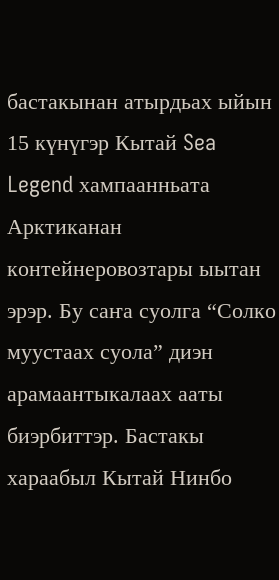бастакынан атырдьах ыйын 15 күнүгэр Кытай Sea Legend хампаанньата Арктиканан контейнеровозтары ыытан эрэр. Бу саҥа суолга “Солко муустаах суола” диэн арамаантыкалаах ааты биэрбиттэр. Бастакы хараабыл Кытай Нинбо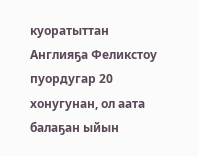куоратыттан Англияҕа Феликстоу пуордугар 20 хонугунан, ол аата балаҕан ыйын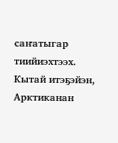саҥатыгар тиийиэхтээх. Кытай итэҕэйэн, Арктиканан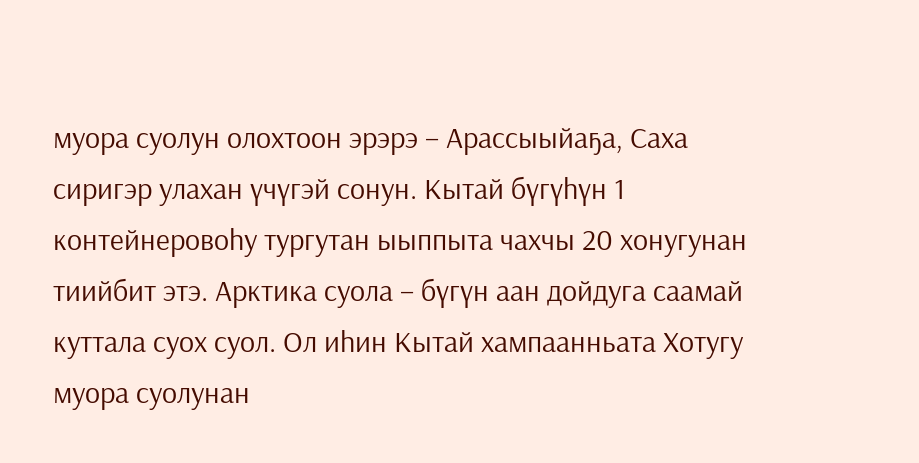муора суолун олохтоон эрэрэ – Арассыыйаҕа, Саха сиригэр улахан үчүгэй сонун. Кытай бүгүһүн 1 контейнеровоһу тургутан ыыппыта чахчы 20 хонугунан тиийбит этэ. Арктика суола – бүгүн аан дойдуга саамай куттала суох суол. Ол иһин Кытай хампаанньата Хотугу муора суолунан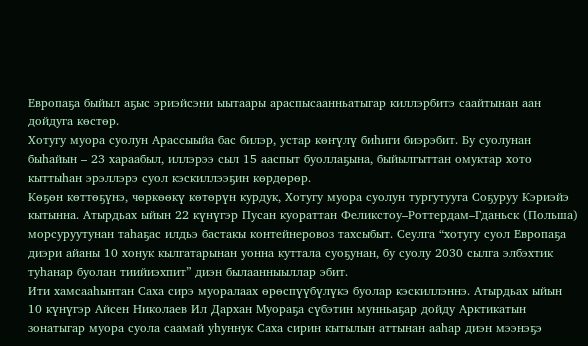Европаҕа быйыл аҕыс эриэйсэни ыытаары араспысаанньатыгар киллэрбитэ саайтынан аан дойдуга көстөр.
Хотугу муора суолун Арассыыйа бас билэр, устар көҥүлү биһиги биэрэбит. Бу суолунан быһайын – 23 хараабыл, иллэрээ сыл 15 ааспыт буоллаҕына, быйылгыттан омуктар хото кыттыһан эрэллэрэ суол кэскиллээҕин көрдөрөр.
Көҕөн көттөҕүнэ, чөркөөкү көтөрүн курдук, Хотугу муора суолун тургутууга Соҕуруу Кэриэйэ кытынна. Атырдьах ыйын 22 күнүгэр Пусан куораттан Феликстоу–Роттердам–Гданьск (Польша) морсуруутунан таһаҕас илдьэ бастакы контейнеровоз тахсыбыт. Сеулга “хотугу суол Европаҕа диэри айаны 10 хонук кылгатарынан уонна куттала суоҕунан, бу суолу 2030 сылга элбэхтик туһанар буолан тиийиэхпит” диэн былаанныыллар эбит.
Ити хамсааһынтан Саха сирэ муоралаах өрөспүүбүлүкэ буолар кэскиллэннэ. Атырдьах ыйын 10 күнүгэр Айсен Николаев Ил Дархан Муораҕа сүбэтин мунньаҕар дойду Арктикатын зонатыгар муора суола саамай уһуннук Саха сирин кытылын аттынан ааһар диэн мээнэҕэ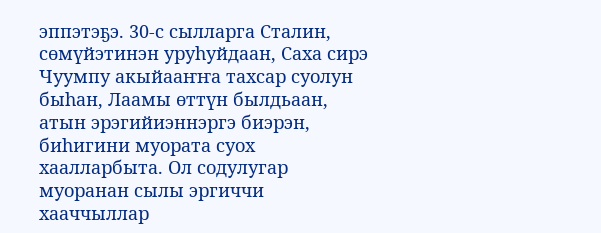эппэтэҕэ. 30-с сылларга Сталин, сөмүйэтинэн уруһуйдаан, Саха сирэ Чуумпу акыйааҥҥа тахсар суолун быһан, Лаамы өттүн былдьаан, атын эрэгийиэннэргэ биэрэн, биһигини муората суох хаалларбыта. Ол содулугар муоранан сылы эргиччи хааччыллар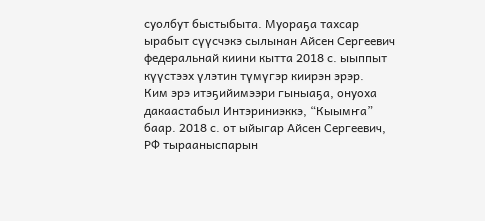суолбут быстыбыта. Муораҕа тахсар ырабыт сүүсчэкэ сылынан Айсен Сергеевич федеральнай киини кытта 2018 с. ыыппыт күүстээх үлэтин түмүгэр киирэн эрэр.
Ким эрэ итэҕийимээри гыныаҕа, онуоха дакаастабыл Интэриниэккэ, “Кыымҥа” баар. 2018 с. от ыйыгар Айсен Сергеевич, РФ тырааныспарын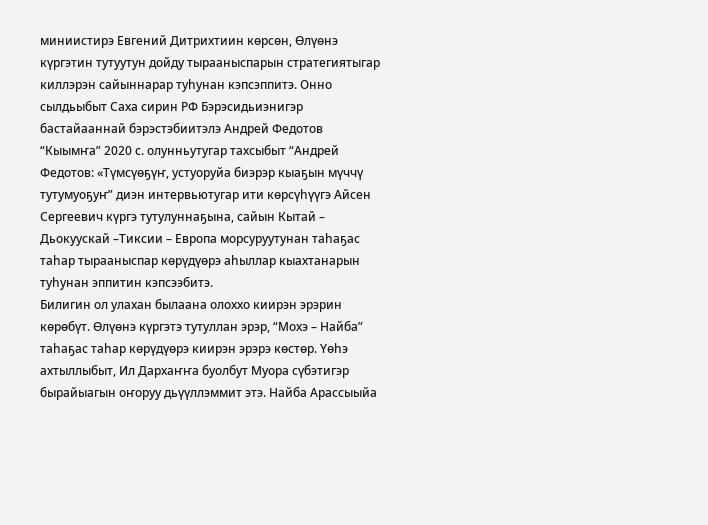миниистирэ Евгений Дитрихтиин көрсөн, Өлүөнэ күргэтин тутуутун дойду тырааныспарын стратегиятыгар киллэрэн сайыннарар туһунан кэпсэппитэ. Онно сылдьыбыт Саха сирин РФ Бэрэсидьиэнигэр бастайааннай бэрэстэбиитэлэ Андрей Федотов “Кыымҥа” 2020 с. олунньутугар тахсыбыт “Андрей Федотов: «Түмсүөҕүҥ, устуоруйа биэрэр кыаҕын мүччү тутумуоҕуҥ” диэн интервьютугар ити көрсүһүүгэ Айсен Сергеевич күргэ тутулуннаҕына, сайын Кытай – Дьокуускай –Тиксии – Европа морсуруутунан таһаҕас таһар тырааныспар көрүдүөрэ аһыллар кыахтанарын туһунан эппитин кэпсээбитэ.
Билигин ол улахан былаана олоххо киирэн эрэрин көрөбүт. Өлүөнэ күргэтэ тутуллан эрэр, “Мохэ – Найба” таһаҕас таһар көрүдүөрэ киирэн эрэрэ көстөр. Үөһэ ахтыллыбыт, Ил Дархаҥҥа буолбут Муора сүбэтигэр бырайыагын оҥоруу дьүүллэммит этэ. Найба Арассыыйа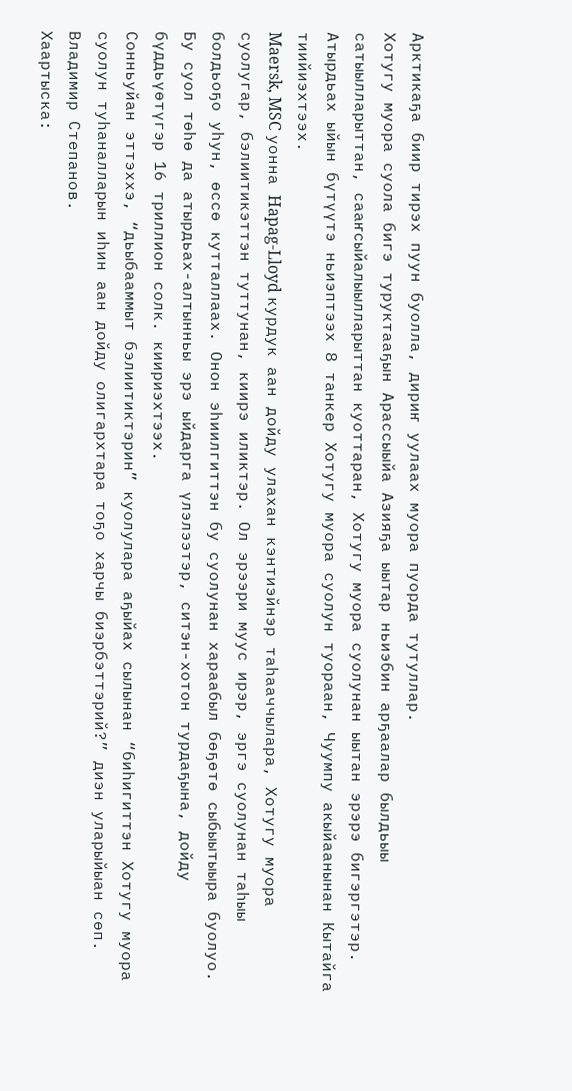Арктикаҕа биир тирэх пуун буолла, дириҥ уулаах муора пуорда тутуллар.
Хотугу муора суола бигэ туруктааҕын Арассыыйа Азияҕа ыытар ньиэбин арҕаалар былдьыы сатыылларыттан, сааҥсыйалыылларыттан куоттаран, Хотугу муора суолунан ыытан эрэрэ бигэргэтэр. Атырдьах ыйын бүтүүтэ ньиэптээх 8 танкер Хотугу муора суолун туораан, Чуумпу акыйаанынан Кытайга тиийиэхтээх.
Maersk, MSC уонна Hapag-Lloyd курдук аан дойду улахан кэнтиэйнэр таһааччылара, Хотугу муора суолугар, бэлиитикэттэн туттунан, киирэ иликтэр. Ол эрээри муус ирэр, эргэ суолунан таһыы болдьоҕо уһун, өссө кутталлаах. Онон эһиилгиттэн бу суолунан хараабыл бөҕөтө сыбыытыыра буолуо. Бу суол төһө да атырдьах-алтынньы эрэ ыйдарга үлэлээтэр, ситэн-хотон турдаҕына, дойду бүддьүөтүгэр 16 триллион солк. киириэхтээх.
Сонньуйан эттэххэ, “дьыбааммыт бэлиитиктэрин” куолулара аҕыйах сылынан “биһигиттэн Хотугу муора суолун туһаналларын иһин аан дойду олигархтара тоҕо харчы биэрбэттэрий?” диэн уларыйыан сөп.
Владимир Степанов.
Хаартыска: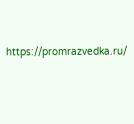https://promrazvedka.ru/